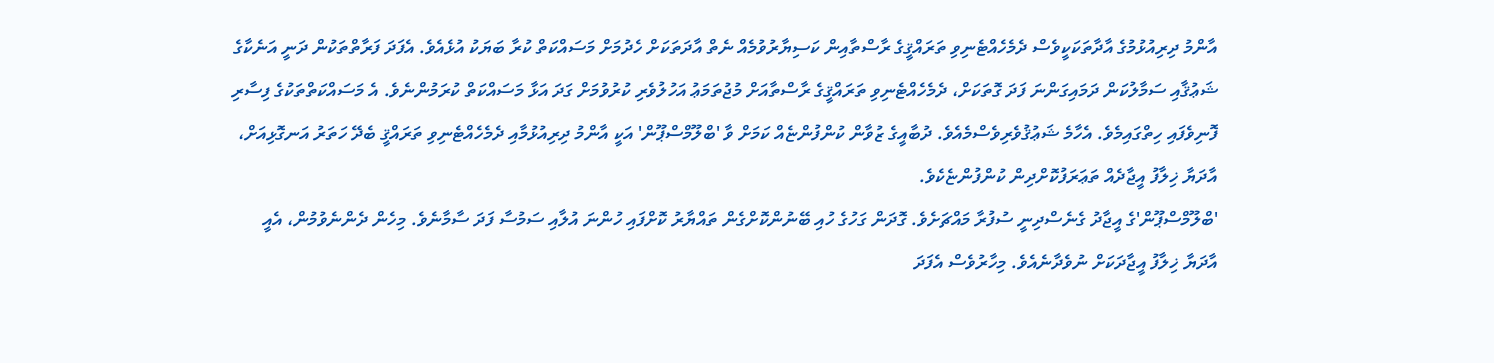އާންމު ދިރިއުޅުމުގެ އާދާތަކަކީވެސް ދެމެހެއްޓެނިވި ތަރައްޤީގެ ރާސްތާއިން ކަސިޔާރުވުމެއް ނެތް އާދަތަކަށް ހެދުމަށް މަސައްކަތް ކުރާ ބަޔަކު އުޅެއެވެ. އެފަދަ ފަރާތްތަކުން ދަނީ އަނެކާގެ ޝަޢުޤާއި ސަމާލުކަން ދަމައިގަންނަ ފަދަ ގޮތަކަށް، ދެމެހެއްޓެނިވި ތަރައްޤީގެ ރާސްތާއަށް މުޖުތަމަޢު އަހުލުވެރި ކުރުވުމަށް ގަދަ އަޅާ މަސައްކަތް ކުރަމުންނެވެ. އެ މަސައްކަތްތަކުގެ ފިސާރި ފޮނިވެފައި ހިތްގައިމެވެ. އެހާމެ ޝަޢުޤުވެރިވެސްމެއެވެ. ދުބާއީގެ ޒުވާން ކުންފުންޏެއް ކަމަށް ވާ 'ބްލޫމްސްޕޫން' އަކީ އާންމު ދިރިއުޅުމާއި ދެމެހެއްޓެނިވި ތަރައްޤީ ބެދޭ ހަތަރު އަނގޮޅިއަށް، އާދަޔާ ޚިލާފު އީޖާދެއް ތަޢަރަފުކޮށްދިން ކުންފުންޏެކެވެ.
'ބްލޫމްސްޕޫން'ގެ އީޖާދު ގެނެސްދިނީ ސުފުރާ މައްޗަށެވެ. ގޮދަން ގަހުގެ ހުއި ބޭނުންކޮށްގެން ތައްޔާރު ކޮށްފައި ހުންނަ އުލާއި ސަމުސާ ފަދަ ސާމާނެވެ. މިހެން ދެންނެވުމުން، އެއީ އާދަޔާ ޚިލާފު އީޖާދަކަށް ނުވެދާނެއެވެ. މިހާރުވެސް އެފަދަ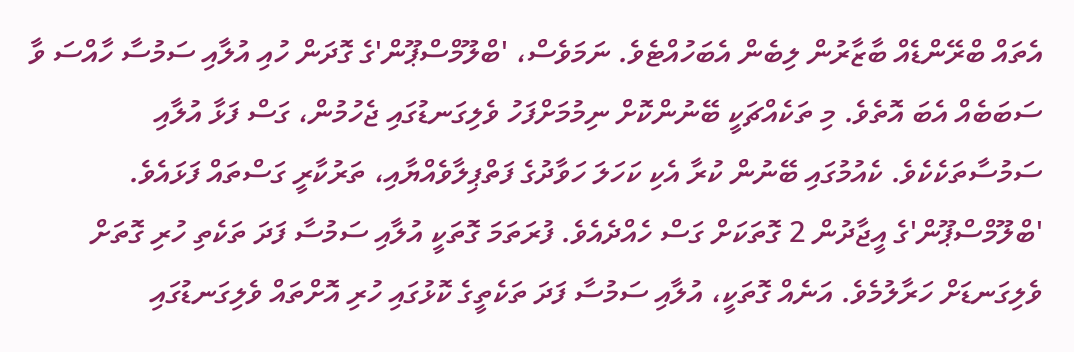އެތައް ބްރޭންޑެއް ބާޒާރުން ލިބެން އެބަހުއްޓެވެ. ނަމަވެސް، 'ބްލޫމްސްޕޫން'ގެ ގޮދަން ހުއި އުލާއި ސަމުސާ ހާއްސަ ވާ ސަބަބެއް އެބަ އޮތެވެ. މި ތަކެއްޗަކީ ބޭނުންކޮށް ނިމުމަށްފަހު ވެލިގަނޑުގައި ޖެހުމުން، ގަސް ފަޅާ އުލާއި ސަމުސާތަކެކެވެ. ކެއުމުގައި ބޭނުން ކުރާ އެކި ކަހަލަ ހަވާދުގެ ފަތްޕިލާވެއްޔާއި، ތަރުކާރީ ގަސްތައް ފަޅައެވެ.
'ބްލޫމްސްޕޫން'ގެ އީޖާދުން 2 ގޮތަކަށް ގަސް ހެއްދެއެވެ. ފުރަތަމަ ގޮތަކީ އުލާއި ސަމުސާ ފަދަ ތަކެތި ހުރި ގޮތަށް ވެލިގަނޑަށް ހަރާލުމެވެ. އަނެއް ގޮތަކީ، އުލާއި ސަމުސާ ފަދަ ތަކެތީގެ ކޮޅުގައި ހުރި އޮށްތައް ވެލިގަނޑުގައި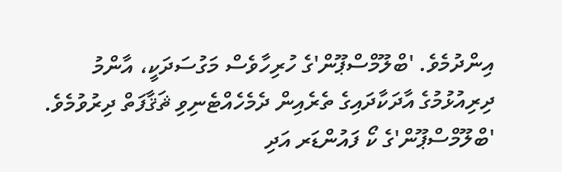އިންދުމެވެ. 'ބްލޫމްސްޕޫން'ގެ ހުރިހާވެސް މަގުސަދަކީ، އާންމު ދިރިއުޅުމުގެ އާދަކާދައިގެ ތެރެއިން ދެމެހެއްޓެނިވި ޘަޤާފަތް ދިރުވުމެވެ.
'ބްލޫމްސްޕޫން'ގެ ކޯ ފައުންޑަރ އަދި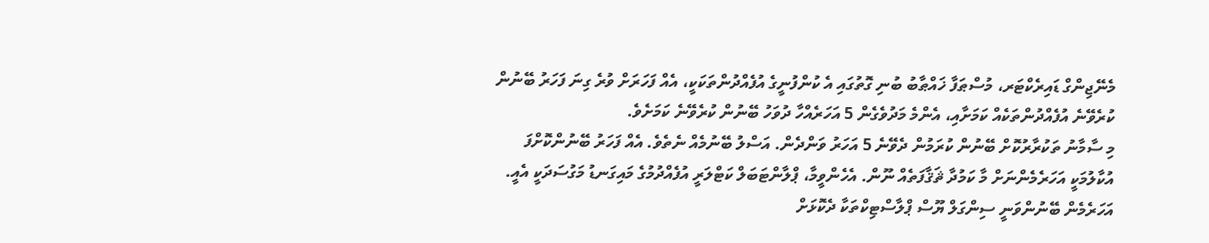މެނޭޖިންގް ޑައިރެކްޓަރ، މުސްޠަފާ ޚައްޠާބު ބުނި ގޮތުގައި އެ ކުންފުނީގެ އުފެއްދުންތަކަކީ، އެއް ފަހަރަށް ވުރެ ގިނަ ފަހަރު ބޭނުން ކުރެވޭނެ އުފެއްދުންތަކެއް ކަމަށާއި، އެންމެ މަދުވެގެން 5 އަހަރެއްހާ ދުވަހު ބޭނުން ކުރެވޭނެ ކަމަށެވެ.
މި ސާމާނު ތަކުރާރުކޮށް ބޭނުން ކުރަމުން ދެވޭނެ 5 އަހަރު ވަންދެން. އަސްލު ބޭނުމެއް ނެތެވެ. އެއް ފަހަރު ބޭނުންކޮށްފަ އުކާލުމަކީ އަހަރެމެންނަށް މާ ކަމުދާ ޘަޤާފަތެއް ނޫން. އެހެންވީމާ، ޕްލާންޓަބަލް ކަޓްލަރީ އުފެއްދުމުގެ މައިގަނޑު މަގުސަދަކީ އެއީ. އަހަރެމެން ބޭނުންވަނީ ސިންގަލް ޔޫސް ޕްލާސްޓިކްތަކާ ދެކޮޅަށް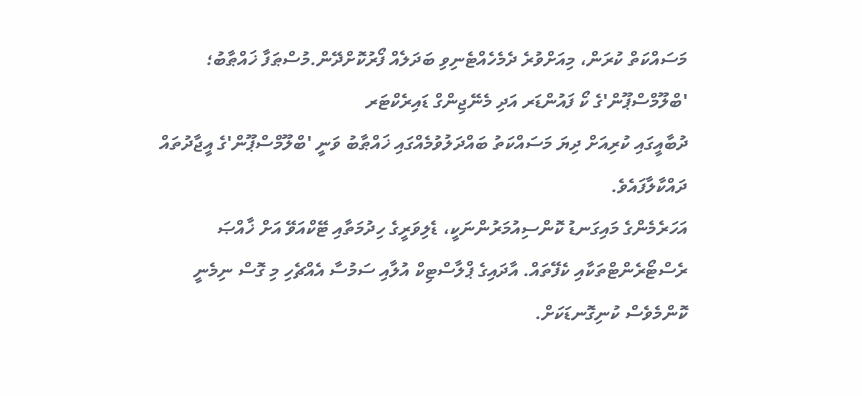މަސައްކަތް ކުރަން، މިއަށްވުރެ ދެމެހެއްޓެނިވި ބަދަލެއް ފޯރުކޮށްދޭން.މުސްޠަފާ ޚައްޠާބު؛ 'ބްލޫމްސްޕޫން'ގެ ކޯ ފައުންޑަރ އަދި މެނޭޖިންގް ޑައިރެކްޓަރ
ދުބާއީގައި ކުރިއަށް ދިޔަ މަސައްކަތު ބައްދަލުވުމެއްގައި ޚައްޠާބު ވަނީ 'ބްލޫމްސްޕޫން'ގެ އީޖާދުތައް ދައްކާލާފައެވެ.
އަހަރެމެންގެ މައިގަނޑު ކޮންސިއުމަރުންނަކީ، ޑެލިވަރީގެ ހިދުމަތާއި ޓޭކްއަވޭ އަށް ޚާއްޞަ ރެސްޓޯރެންޓްތަކާއި ކެފޭތައް. އާދައިގެ ޕްލާސްޓިކް އުލާއި ސަމުސާ އެއްޗެހި މި ގޮސް ނިމެނީ ކޮންމެވެސް ކުނިގޮނޑަކަށް.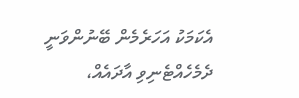އެކަމަކު އަހަރެމެން ބޭނުންވަނީ ދެމެހެއްޓެނިވި އާދައެއް،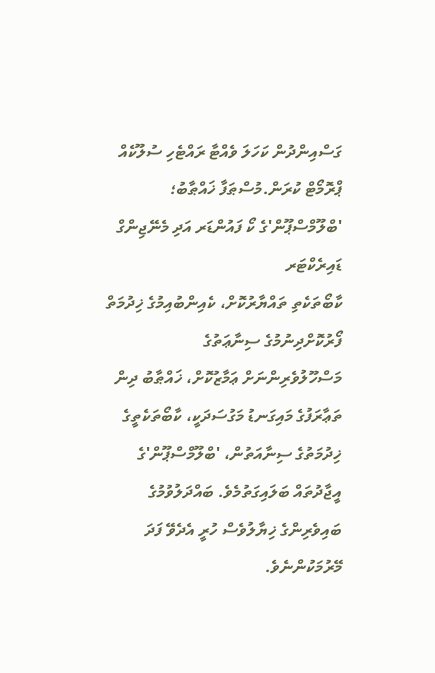ގަސްއިންދުން ކަހަލަ ވެއްޓާ ރައްޓެހި ސުލޫކެއް ޕްރޮމޯޓް ކުރަން.މުސްޠަފާ ޚައްޠާބު؛ 'ބްލޫމްސްޕޫން'ގެ ކޯ ފައުންޑަރ އަދި މެނޭޖިންގް ޑައިރެކްޓަރ
ކާބޯތަކެތި ތައްޔާރުކޮށް، ކެއިންބުއިމުގެ ޚިދުމަތް ފޯރުކޮށްދިނުމުގެ ސިނާޢަތުގެ މަސްހޫލުވެރިންނަށް ޢަމާޒުކޮށް، ޚައްޠާބު ދިން ތަޢާރަފުގެ މައިގަނޑު މަގުސަދަކީ، ކާބޯތަކެތީގެ ޚިދުމަތުގެ ސިނާއަތުން، 'ބްލޫމްސްޕޫން'ގެ އީޖާދުތައް ބަލައިގަތުމެވެ. ބައްދަލުވުމުގެ ބައިވެރިންގެ ޚިޔާލުވެސް ހުރީ އެދެވޭ ފަދަ މޭރުމަކުންނެވެ.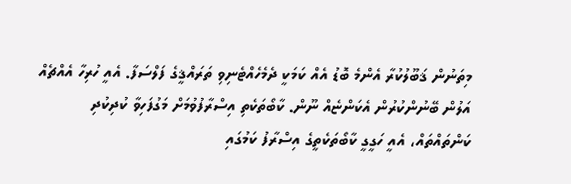މިތަނުން ޤަބޫލުކުރާ އެންމެ ބޮޑު އެއް ކަމަކީ ދެމެހެއްޓެނިވި ތަރައްޤީގެ ފަލްސަފާ. އެއީ ހުރިހާ އެއްޗެއް އަލުން ބޭނުންކުރުން އެކަންޏެއް ނޫން. ކާބޯތަކެތި އިސްރާފުވުމަށް މަގުފަހިވާ ކުދިކުދި ކަންތައްތައް، އެއީ ހަގީގީ ކާބޯތަކެތީގެ އިސްރާފު ކަމުގައި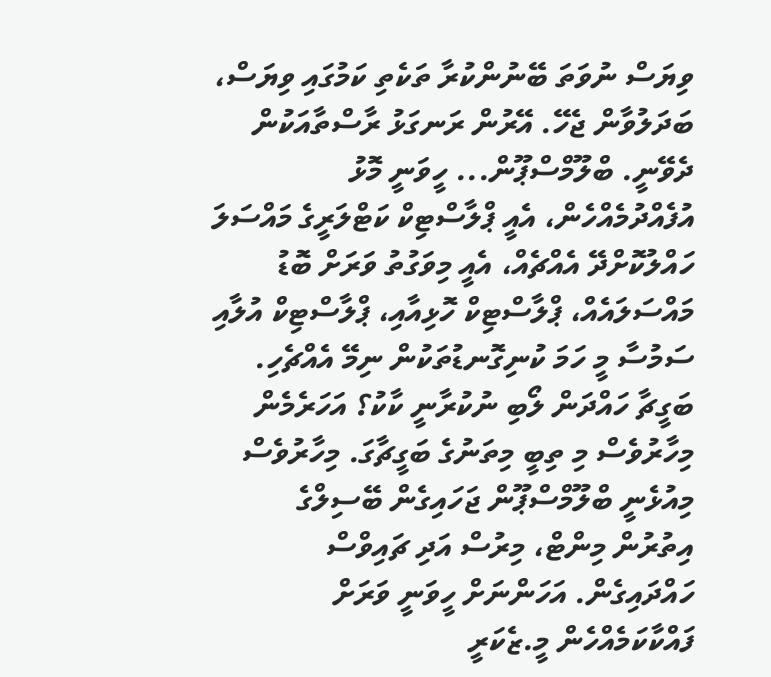ވިޔަސް ނުވަތަ ބޭނުންކުރާ ތަކެތި ކަމުގައި ވިޔަސް، ބަދަލުވާން ޖެހޭ. އޭރުން ރަނގަޅު ރާސްތާއަކުން ދެވޭނީ. ބްލޫމްސްޕޫން... ހީވަނީ މޮޅު އުފެއްދުމެއްހެން، އެއީ ޕްލާސްޓިކް ކަޓްލަރީގެ މައްސަލަ ހައްލުކޮށްދޭ އެއްޗެއް، އެއީ މިވަގުތު ވަރަށް ބޮޑު މައްސަލައެއް، ޕްލާސްޓިކް ހޮޅިއާއި، ޕްލާސްޓިކް އުލާއި ސަމުސާ މީ ހަމަ ކުނިގޮނޑުތަކުން ނިމޭ އެއްޗެހި. ބަގީޗާ ހައްދަން ލޯބި ނުކުރާނީ ކާކު؟ އަހަރެމެން މިހާރުވެސް މި ތިބީ މިތަނުގެ ބަގީޗާގަ. މިހާރުވެސް މިއުޅެނީ ބްލޫމްސްޕޫން ޖަހައިގެން ބޭސިލްގެ އިތުރުން މިންޓް، މިރުސް އަދި ޗައިވްސް ހައްދައިގެން. އަހަންނަށް ހީވަނީ ވަރަށް ފައްކާކަމެއްހެން މީ.ޒެކަރީ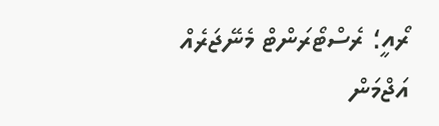ރޯއީ؛ ރެސްޓޯރަންޓް މެނޭޖަރެއް
އަޖްމަން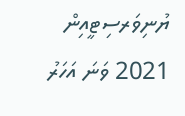ޔުނިވަރސިޓީއިން 2021 ވަނަ އަހަރު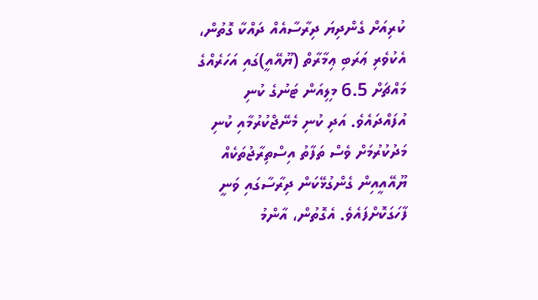ކުރިއަށް ގެންދިޔަ ދިރާސާއެއް ދައްކާ ގޮތުން، އެކުވެރި ޢަރަބި ޢިމާރާތް (ޔޫއޭއީ)ގައި އަހަރެއްގެ މައްޗަށް 6.5 މިލިއަން ޓަނުގެ ކުނި އުފައްދައެވެ. އަދި ކުނި މެނޭޖްކުރުމާއި ކުނި މަދުކުރުމަށް ވެސް ތަފާތު އިސްތިރާޖުތަކެއް ޔޫއޭއީއިން ގެންގުޅޭކަން ދިރާސާގައި ވަނީ ފާހަގަކޮށްފައެވެ. އެގޮތުން، އާންމު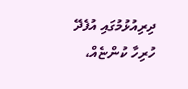ދިރިއުޅުމުގައި އުފެދޭ ހުރިހާ ކުންޏެއް،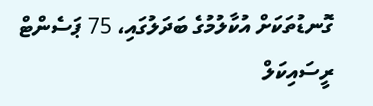ގޮނޑުތަކަށް އުކާލުމުގެ ބަދަލުގައި، 75 ޕަސެންޓް ރީސައިކަލް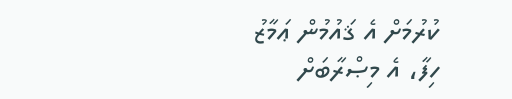ކުރުމަށް އެ ޤައުމުން ޢަމާޒު ހިފާ، އެ މިޞްރާބަށް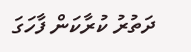ދަތުރު ކުރާކަން ފާހަގަ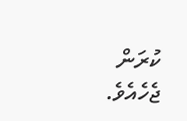ކުރަން ޖެހެއެވެ.